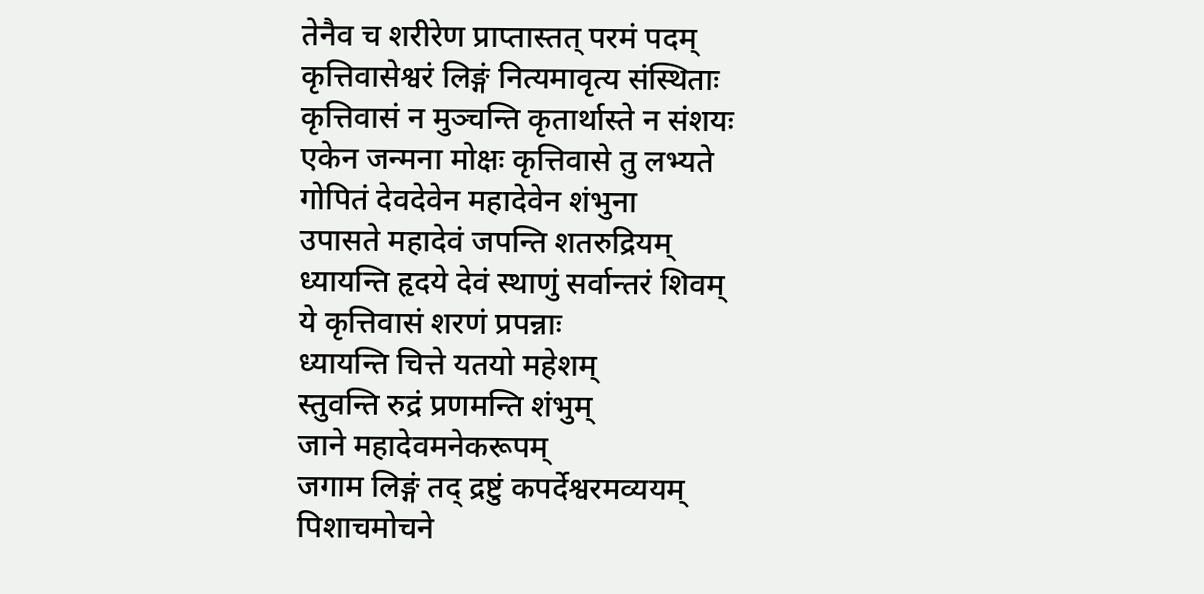तेनैव च शरीरेण प्राप्तास्तत् परमं पदम्
कृत्तिवासेश्वरं लिङ्गं नित्यमावृत्य संस्थिताः
कृत्तिवासं न मुञ्चन्ति कृतार्थास्ते न संशयः
एकेन जन्मना मोक्षः कृत्तिवासे तु लभ्यते
गोपितं देवदेवेन महादेवेन शंभुना
उपासते महादेवं जपन्ति शतरुद्रियम्
ध्यायन्ति हृदये देवं स्थाणुं सर्वान्तरं शिवम्
ये कृत्तिवासं शरणं प्रपन्नाः
ध्यायन्ति चित्ते यतयो महेशम्
स्तुवन्ति रुद्रं प्रणमन्ति शंभुम्
जाने महादेवमनेकरूपम्
जगाम लिङ्गं तद् द्रष्टुं कपर्देश्वरमव्ययम्
पिशाचमोचने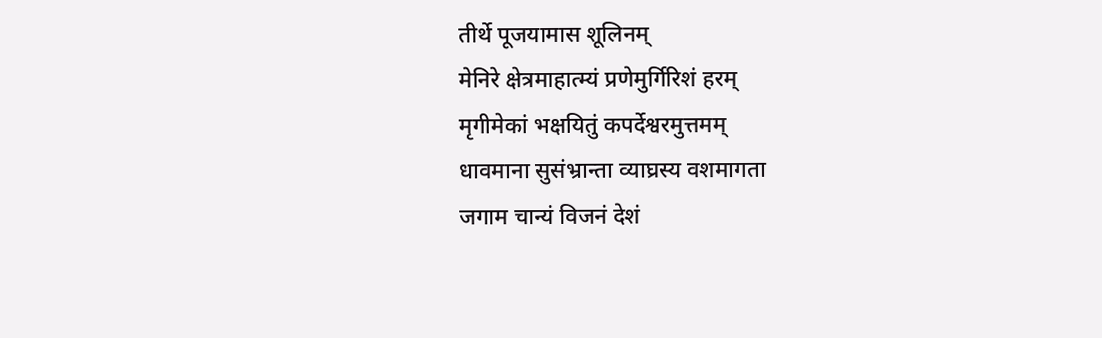तीर्थे पूजयामास शूलिनम्
मेनिरे क्षेत्रमाहात्म्यं प्रणेमुर्गिरिशं हरम्
मृगीमेकां भक्षयितुं कपर्देश्वरमुत्तमम्
धावमाना सुसंभ्रान्ता व्याघ्रस्य वशमागता
जगाम चान्यं विजनं देशं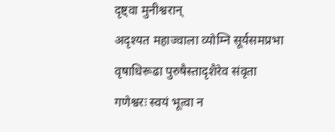दृष्ट्वा मुनीश्वरान्
अदृश्यत महाज्वाला व्योम्नि सूर्यसमप्रभा
वृषाधिरूढा पुरुषैस्तादृशैरेव संवृता
गणेश्वरः स्वयं भूत्वा न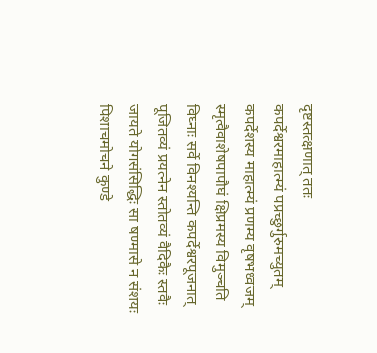दृष्टस्तत्क्षणात् ततः
कपर्देश्वरमाहात्म्यं पप्रच्छुर्गुरुमच्युतम्
कपर्देशस्य माहात्म्यं प्रणम्य वृषभध्वजम्
स्मृत्वैवाशेषपापौघं क्षिप्रमस्य विमुञ्चति
विघ्नाः सर्वे विनश्यन्ति कपर्देश्वरपूजनात्
पूजितव्यं प्रयत्नेन स्तोतव्यं वैदिकैः स्तवैः
जायते योगसंसिद्धिः सा षण्मासे न संशयः
पिशाचमोचने कुण्डे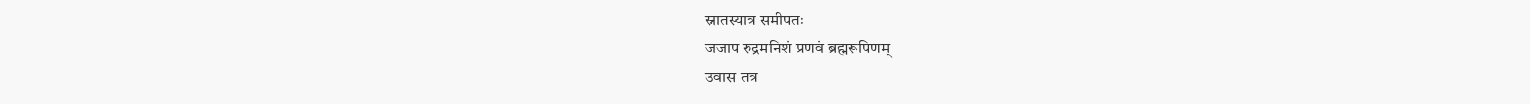स्नातस्यात्र समीपतः
जजाप रुद्रमनिशं प्रणवं ब्रह्मरूपिणम्
उवास तत्र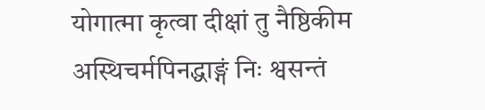योगात्मा कृत्वा दीक्षां तु नैष्ठिकीम
अस्थिचर्मपिनद्धाङ्गं निः श्वसन्तं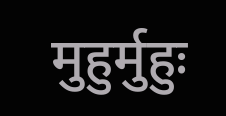मुहुर्मुहुः